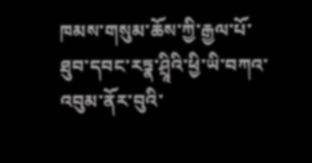ཁམས་གསུམ་ཆོས་ཀྱི་རྒྱལ་པོ་ཐུབ་དབང་རཏྣ་ཤྲཱིའི་ཕྱི་ཡི་བཀའ་འབུམ་ནོར་བུའི་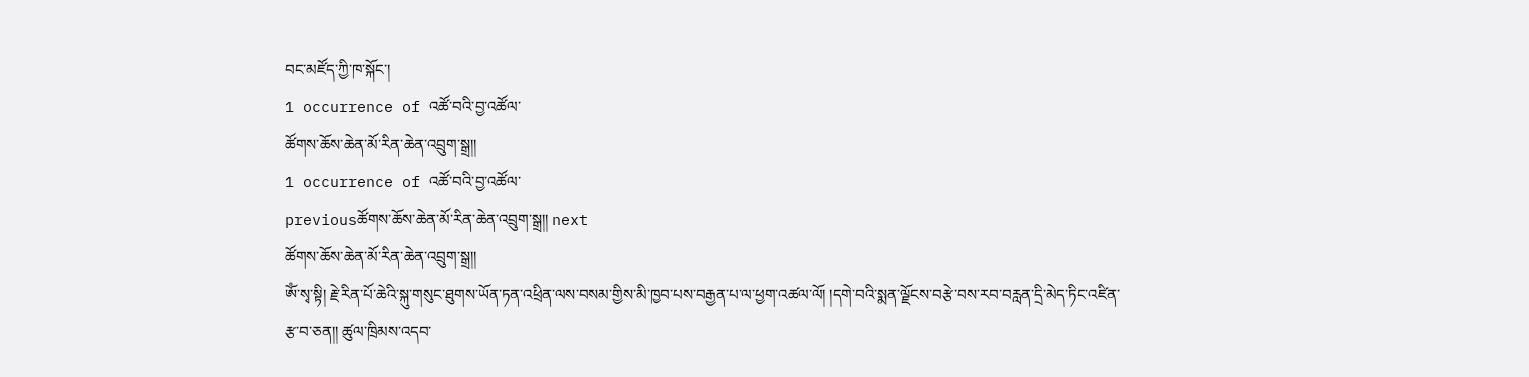བང་མཛོད་ཀྱི་ཁ་སྐོང་།
1 occurrence of འཚོ་བའི་བྱ་འཚོལ་
ཚོགས་ཆོས་ཆེན་མོ་རིན་ཆེན་འབྲུག་སྒྲ།།
1 occurrence of འཚོ་བའི་བྱ་འཚོལ་
previousཚོགས་ཆོས་ཆེན་མོ་རིན་ཆེན་འབྲུག་སྒྲ།། next
ཚོགས་ཆོས་ཆེན་མོ་རིན་ཆེན་འབྲུག་སྒྲ།།
ཨོཾ་སྭ་སྟི། རྗེ་རིན་པོ་ཆེའི་སྐུ་གསུང་ཐུགས་ཡོན་ཏན་འཕྲིན་ལས་བསམ་གྱིས་མི་ཁྱབ་པས་བརྒྱན་པ་ལ་ཕྱག་འཚལ་ལོ། །དགེ་བའི་སྨན་ལྗོངས་བརྩེ་བས་རབ་བརླན་དྲི་མེད་ཏིང་འཛིན་རྩ་བ་ཅན།། ཚུལ་ཁྲིམས་འདབ་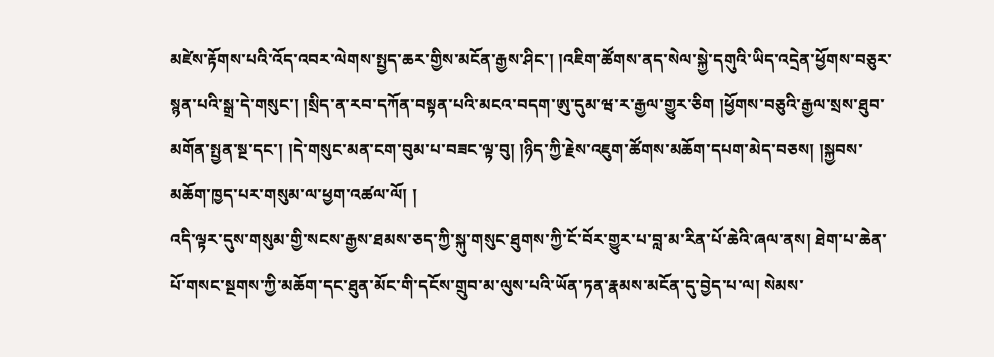མཛེས་རྟོགས་པའི་འོད་འབར་ལེགས་སྤྱད་ཆར་གྱིས་མངོན་རྒྱས་ཤིང་། །འཇིག་ཚོགས་ནད་སེལ་སྐྱེ་དགུའི་ཡིད་འདྲེན་ཕྱོགས་བཅུར་སྙན་པའི་སྒྲ་དེ་གསུང་། །སྲིད་ན་རབ་དཀོན་བསྟན་པའི་མངའ་བདག་ཨུ་དུམ་ཝ་ར་རྒྱལ་གྱུར་ཅིག །ཕྱོགས་བཅུའི་རྒྱལ་སྲས་ཐུབ་མགོན་སྤྱན་སྔ་དང་། །དེ་གསུང་མན་ངག་བུམ་པ་བཟང་ལྟ་བུ། །ཉིད་ཀྱི་རྗེས་འཇུག་ཚོགས་མཆོག་དཔག་མེད་བཅས། །སྐྱབས་མཆོག་ཁྱད་པར་གསུམ་ལ་ཕྱག་འཚལ་ལོ། །
འདི་ལྟར་དུས་གསུམ་གྱི་སངས་རྒྱས་ཐམས་ཅད་ཀྱི་སྐུ་གསུང་ཐུགས་ཀྱི་ངོ་བོར་གྱུར་པ་བླ་མ་རིན་པོ་ཆེའི་ཞལ་ནས། ཐེག་པ་ཆེན་པོ་གསང་སྔགས་ཀྱི་མཆོག་དང་ཐུན་མོང་གི་དངོས་གྲུབ་མ་ལུས་པའི་ཡོན་ཏན་རྣམས་མངོན་དུ་བྱེད་པ་ལ། སེམས་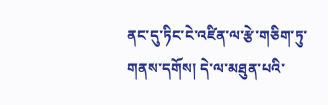ནང་དུ་ཏིང་ངེ་འཛིན་ལ་རྩེ་གཅིག་ཏུ་གནས་དགོས། དེ་ལ་མཐུན་པའི་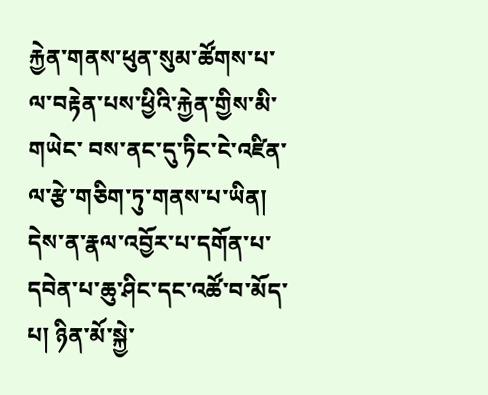རྐྱེན་གནས་ཕུན་སུམ་ཚོགས་པ་ལ་བརྟེན་པས་ཕྱིའི་རྐྱེན་གྱིས་མི་གཡེང་ བས་ནང་དུ་ཏིང་ངེ་འཛིན་ལ་རྩེ་གཅིག་ཏུ་གནས་པ་ཡིན། དེས་ན་རྣལ་འབྱོར་པ་དགོན་པ་དབེན་པ་ཆུ་ཤིང་དང་འཚོ་བ་མོད་པ། ཉིན་མོ་སྐྱེ་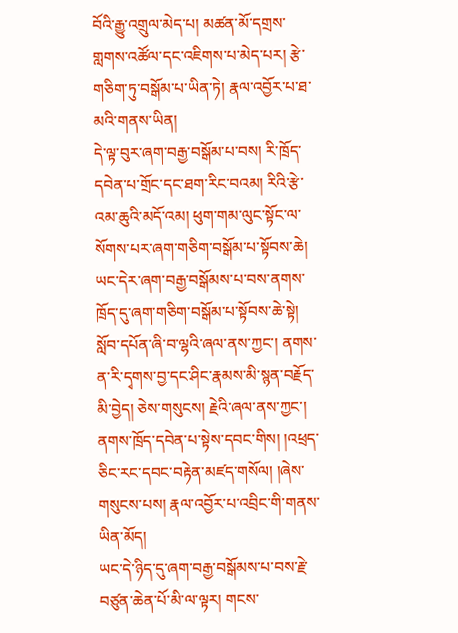བོའི་རྒྱུ་འགྲུལ་མེད་པ། མཚན་མོ་དགྲས་གླགས་འཚོལ་དང་འཇིགས་པ་མེད་པར། རྩེ་གཅིག་ཏུ་བསྒོམ་པ་ཡིན་ཏེ། རྣལ་འབྱོར་པ་ཐ་མའི་གནས་ཡིན།
དེ་ལྟ་བུར་ཞག་བརྒྱ་བསྒོམ་པ་བས། རི་ཁྲོད་དབེན་པ་གྲོང་དང་ཐག་རིང་བའམ། རིའི་རྩེ་འམ་ཆུའི་མདོ་འམ། ཕུག་གམ་ལུང་སྟོང་ལ་སོགས་པར་ཞག་གཅིག་བསྒོམ་པ་སྟོབས་ཆེ། ཡང་དེར་ཞག་བརྒྱ་བསྒོམས་པ་བས་ནགས་ཁྲོད་དུ་ཞག་གཅིག་བསྒོམ་པ་སྟོབས་ཆེ་སྟེ། སློབ་དཔོན་ཞི་བ་ལྷའི་ཞལ་ནས་ཀྱང་། ནགས་ན་རི་དྭགས་བྱ་དང་ཤིང་རྣམས་མི་སྙན་བརྗོད་མི་བྱེད། ཅེས་གསུངས། རྗེའི་ཞལ་ནས་ཀྱང་། ནགས་ཁྲོད་དབེན་པ་སྟེས་དབང་གིས། །འཕྲད་ཅིང་རང་དབང་བརྟེན་མཛད་གསོལ། །ཞེས་གསུངས་པས། རྣལ་འབྱོར་པ་འབྲིང་གི་གནས་ཡིན་མོད།
ཡང་དེ་ཉིད་དུ་ཞག་བརྒྱ་བསྒོམས་པ་བས་རྗེ་བཙུན་ཆེན་པོ་མི་ལ་ལྟར། གངས་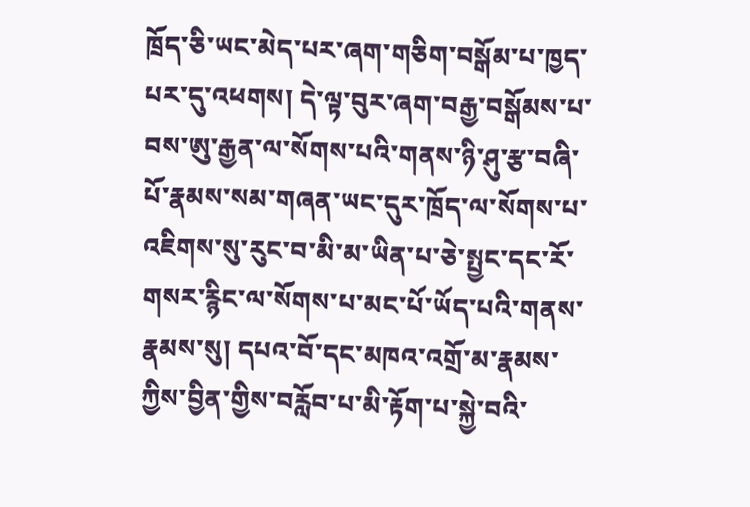ཁྲོད་ཅི་ཡང་མེད་པར་ཞག་གཅིག་བསྒོམ་པ་ཁྱད་པར་དུ་འཕགས། དེ་ལྟ་བུར་ཞག་བརྒྱ་བསྒོམས་པ་བས་ཨུ་རྒྱན་ལ་སོགས་པའི་གནས་ཉི་ཤུ་རྩ་བཞི་པོ་རྣམས་སམ་གཞན་ཡང་དུར་ཁྲོད་ལ་སོགས་པ་འཇིགས་སུ་རུང་བ་མི་མ་ཡིན་པ་ཅེ་སྤྱང་དང་རོ་གསར་རྙིང་ལ་སོགས་པ་མང་པོ་ཡོད་པའི་གནས་རྣམས་སུ། དཔའ་བོ་དང་མཁའ་འགྲོ་མ་རྣམས་ཀྱིས་བྱིན་གྱིས་བརློབ་པ་མི་རྟོག་པ་སྐྱེ་བའི་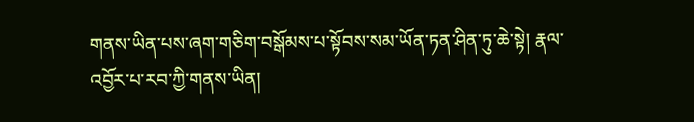གནས་ཡིན་པས་ཞག་གཅིག་བསྒོམས་པ་སྟོབས་སམ་ཡོན་ཏན་ཤིན་ཏུ་ཆེ་སྟེ། རྣལ་འབྱོར་པ་རབ་ཀྱི་གནས་ཡིན།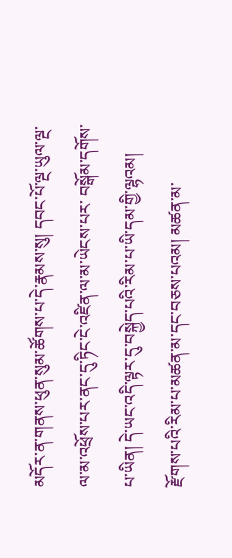མདོར་ན་གནས་ཕུན་སུམ་ཚོགས་པ་དེ་རྣམས་སུ། དབང་པོ་ལྔ་ཡུལ་ལྔ་ལ་མ་འཕྲོས་པར་ནང་དུ་ཏིང་ངེ་འཛིན་ལ་མ་ཡེངས་པར་ བསྒོམ་དགོས་པ་ཡིན། དེ་ཡང་འདི་ལྟར་དུ་བསྐྱེད་པའི་རིམ་པ་ཡི་དམ་གྱི་ལྷའམ། རྫོགས་པའི་རིམ་པ་མཚན་མ་དང་བཅས་པའམ། མཚན་མ་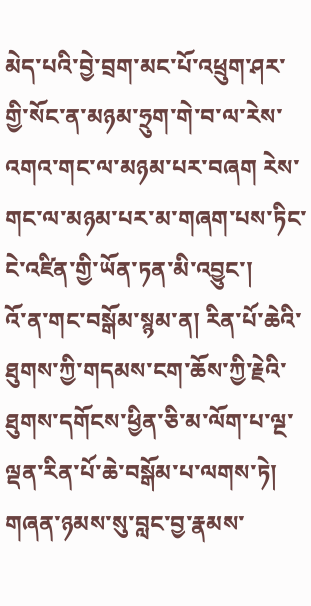མེད་པའི་བྱེ་བྲག་མང་པོ་འཕྲུག་ཤར་གྱི་སོང་ན་མཉམ་ཧྲུག་གེ་བ་ལ་རེས་འགའ་གང་ལ་མཉམ་པར་བཞག རེས་གང་ལ་མཉམ་པར་མ་གཞག་པས་ཏིང་ངེ་འཛིན་གྱི་ཡོན་ཏན་མི་འབྱུང་།
འོ་ན་གང་བསྒོམ་སྙམ་ན། རིན་པོ་ཆེའི་ཐུགས་ཀྱི་གདམས་ངག་ཆོས་ཀྱི་རྗེའི་ཐུགས་དགོངས་ཕྱིན་ཅི་མ་ལོག་པ་ལྔ་ལྡན་རིན་པོ་ཆེ་བསྒོམ་པ་ལགས་ཏེ། གཞན་ཉམས་སུ་བླང་བྱ་རྣམས་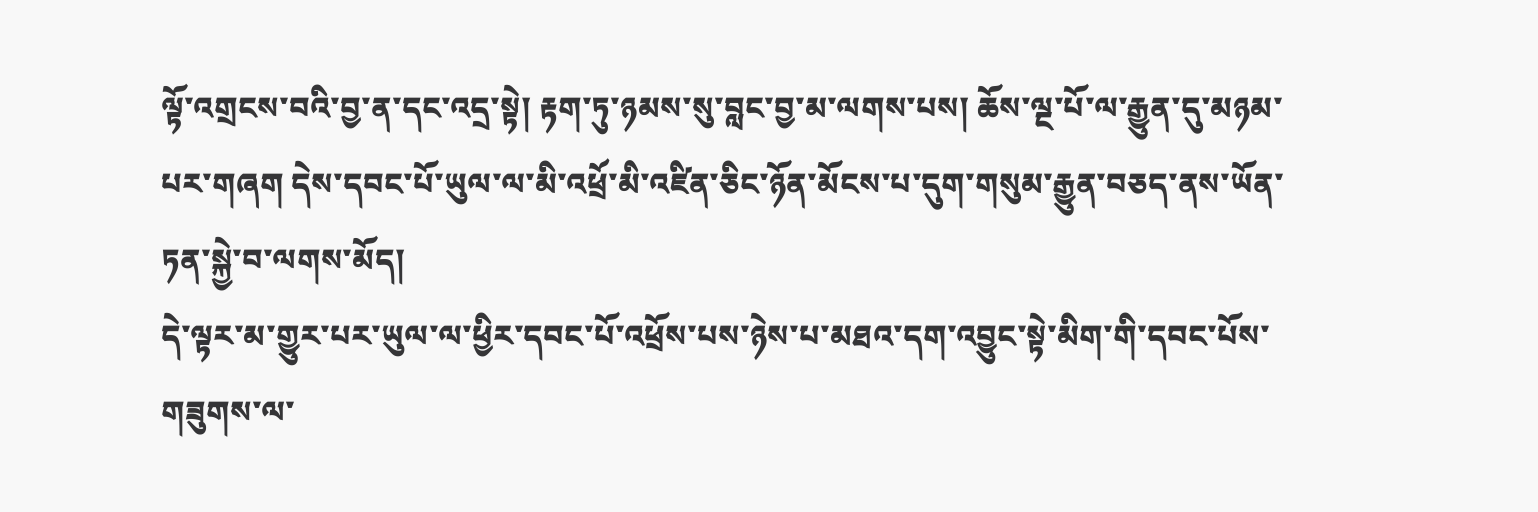ལྟོ་འགྲངས་བའི་བྱ་ན་དང་འདྲ་སྟེ། རྟག་ཏུ་ཉམས་སུ་བླང་བྱ་མ་ལགས་པས། ཆོས་ལྔ་པོ་ལ་རྒྱུན་དུ་མཉམ་པར་གཞག དེས་དབང་པོ་ཡུལ་ལ་མི་འཕྲོ་མི་འཛིན་ཅིང་ཉོན་མོངས་པ་དུག་གསུམ་རྒྱུན་བཅད་ནས་ཡོན་ཏན་སྐྱེ་བ་ལགས་མོད།
དེ་ལྟར་མ་གྱུར་པར་ཡུལ་ལ་ཕྱིར་དབང་པོ་འཕྲོས་པས་ཉེས་པ་མཐའ་དག་འབྱུང་སྟེ་མིག་གི་དབང་པོས་གཟུགས་ལ་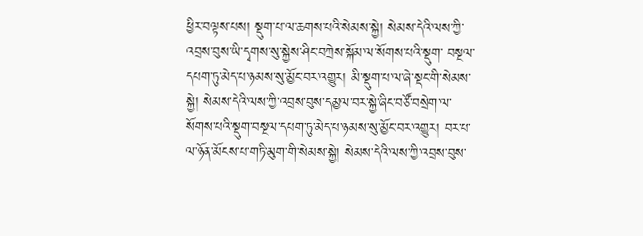ཕྱིར་བལྟས་པས། སྡུག་པ་ལ་ཆགས་པའི་སེམས་སྐྱེ། སེམས་དེའི་ལས་ཀྱི་འབྲས་བུས་ཡི་དྭགས་སུ་སྐྱེས་ཤིང་བཀྲེས་སྐོམ་ལ་སོགས་པའི་སྡུག་ བསྔལ་དཔག་ཏུ་མེད་པ་ཉམས་སུ་མྱོང་བར་འགྱུར། མི་སྡུག་པ་ལ་ཞེ་སྡང་གི་སེམས་སྐྱེ། སེམས་དེའི་ལས་ཀྱི་འབྲས་བུས་དམྱལ་བར་སྐྱེ་ཞིང་བཙོ་བསྲེག་ལ་སོགས་པའི་སྡུག་བསྔལ་དཔག་ཏུ་མེད་པ་ཉམས་སུ་མྱོང་བར་འགྱུར། བར་པ་ལ་ཉོན་མོངས་པ་གཏི་མུག་གི་སེམས་སྐྱེ། སེམས་དེའི་ལས་ཀྱི་འབྲས་བུས་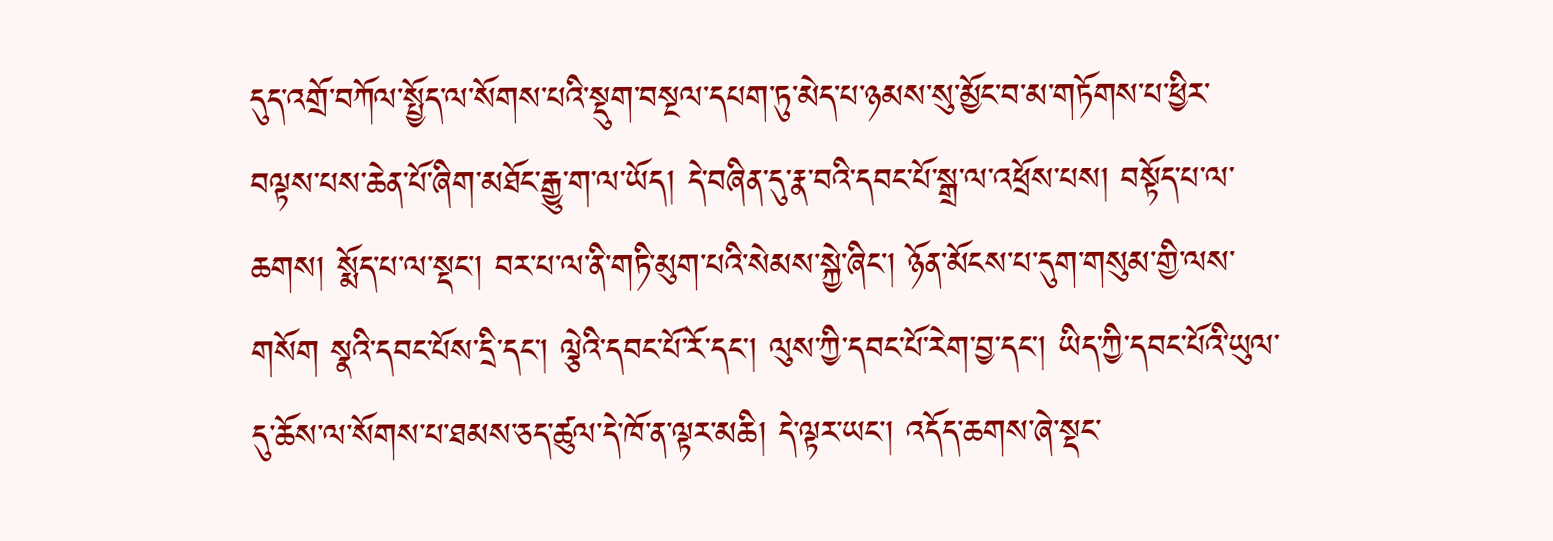དུད་འགྲོ་བཀོལ་སྤྱོད་ལ་སོགས་པའི་སྡུག་བསྔལ་དཔག་ཏུ་མེད་པ་ཉམས་སུ་མྱོང་བ་མ་གཏོགས་པ་ཕྱིར་བལྟས་པས་ཆེན་པོ་ཞིག་མཐོང་རྒྱུ་ག་ལ་ཡོད། དེ་བཞིན་དུ་རྣ་བའི་དབང་པོ་སྒྲ་ལ་འཕྲོས་པས། བསྟོད་པ་ལ་ཆགས། སྨོད་པ་ལ་སྡང་། བར་པ་ལ་ནི་གཏི་མུག་པའི་སེམས་སྐྱེ་ཞིང་། ཉོན་མོངས་པ་དུག་གསུམ་གྱི་ལས་གསོག སྣའི་དབང་པོས་དྲི་དང་། ལྕེའི་དབང་པོ་རོ་དང་། ལུས་ཀྱི་དབང་པོ་རེག་བྱ་དང་། ཡིད་ཀྱི་དབང་པོའི་ཡུལ་དུ་ཆོས་ལ་སོགས་པ་ཐམས་ཅད་ཚུལ་དེ་ཁོ་ན་ལྟར་མཆི། དེ་ལྟར་ཡང་། འདོད་ཆགས་ཞེ་སྡང་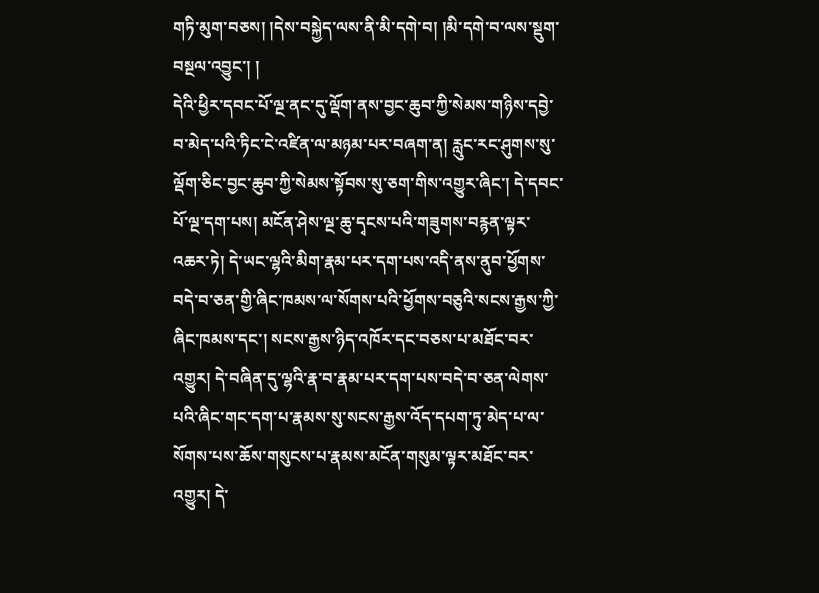གཏི་མུག་བཅས། །དེས་བསྐྱེད་ལས་ནི་མི་དགེ་བ། །མི་དགེ་བ་ལས་སྡུག་བསྔལ་འབྱུང་། །
དེའི་ཕྱིར་དབང་པོ་ལྔ་ནང་དུ་ལྡོག་ནས་བྱང་ཆུབ་ཀྱི་སེམས་གཉིས་དབྱེ་བ་མེད་པའི་ཏིང་ངེ་འཛིན་ལ་མཉམ་པར་བཞག་ན། རླུང་རང་ཤུགས་སུ་ལྡོག་ཅིང་བྱང་ཆུབ་ཀྱི་སེམས་སྟོབས་སུ་ཅག་གིས་འགྱུར་ཞིང་། དེ་དབང་པོ་ལྔ་དག་པས། མངོན་ཤེས་ལྔ་ཆུ་དྭངས་པའི་གཟུགས་བརྙན་ལྟར་འཆར་ཏེ། དེ་ཡང་ལྷའི་མིག་རྣམ་པར་དག་པས་འདི་ནས་ནུབ་ཕྱོགས་བདེ་བ་ཅན་གྱི་ཞིང་ཁམས་ལ་སོགས་པའི་ཕྱོགས་བཅུའི་སངས་རྒྱས་ཀྱི་ཞིང་ཁམས་དང་། སངས་རྒྱས་ཉིད་འཁོར་དང་བཅས་པ་མཐོང་བར་འགྱུར། དེ་བཞིན་དུ་ལྷའི་རྣ་བ་རྣམ་པར་དག་པས་བདེ་བ་ཅན་ལེགས་པའི་ཞིང་གང་དག་པ་རྣམས་སུ་སངས་རྒྱས་འོད་དཔག་ཏུ་མེད་པ་ལ་སོགས་པས་ཆོས་གསུངས་པ་རྣམས་མངོན་གསུམ་ལྟར་མཐོང་བར་འགྱུར། དེ་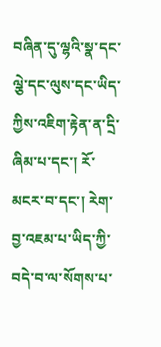བཞིན་དུ་ལྷའི་སྣ་དང་ལྕེ་དང་ལུས་དང་ཡིད་ཀྱིས་འཇིག་རྟེན་ན་དྲི་ཞིམ་པ་དང་། རོ་མངར་བ་དང་། རེག་བྱ་འཇམ་པ་ཡིད་ཀྱི་བདེ་བ་ལ་སོགས་པ་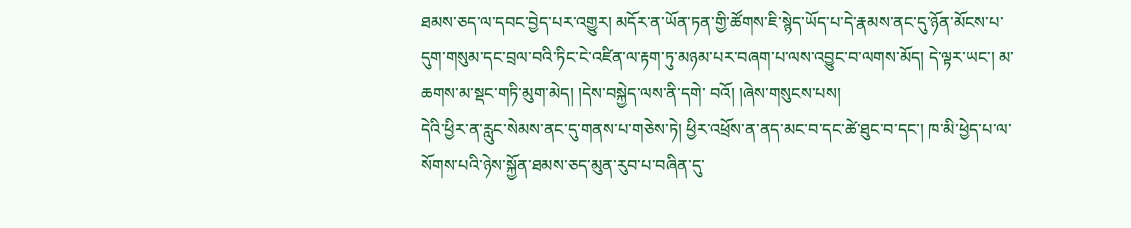ཐམས་ཅད་ལ་དབང་བྱེད་པར་འགྱུར། མདོར་ན་ཡོན་ཏན་གྱི་ཚོགས་ཇི་སྙེད་ཡོད་པ་དེ་རྣམས་ནང་དུ་ཉོན་མོངས་པ་དུག་གསུམ་དང་བྲལ་བའི་ཏིང་ངེ་འཛིན་ལ་རྟག་ཏུ་མཉམ་པར་བཞག་པ་ལས་འབྱུང་བ་ལགས་མོད། དེ་ལྟར་ཡང་། མ་ཆགས་མ་སྡང་གཏི་མུག་མེད། །དེས་བསྐྱེད་ལས་ནི་དགེ་ བའོ། །ཞེས་གསུངས་པས།
དེའི་ཕྱིར་ན་རླུང་སེམས་ནང་དུ་གནས་པ་གཅེས་ཏེ། ཕྱིར་འཕྲོས་ན་ནད་མང་བ་དང་ཚེ་ཐུང་བ་དང་། ཁ་མི་ཕྱེད་པ་ལ་སོགས་པའི་ཉེས་སྐྱོན་ཐམས་ཅད་མུན་རུབ་པ་བཞིན་དུ་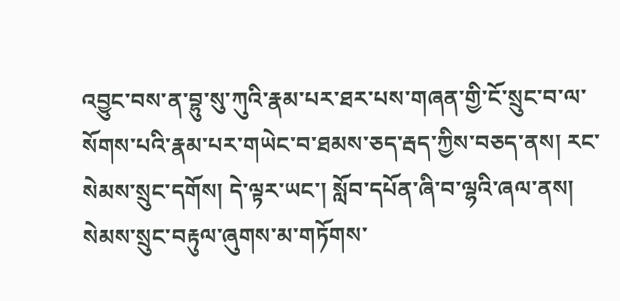འབྱུང་བས་ན་བྷུ་སུ་ཀུའི་རྣམ་པར་ཐར་པས་གཞན་གྱི་ངོ་སྲུང་བ་ལ་སོགས་པའི་རྣམ་པར་གཡེང་བ་ཐམས་ཅད་རྦད་ཀྱིས་བཅད་ནས། རང་སེམས་སྲུང་དགོས། དེ་ལྟར་ཡང་། སློབ་དཔོན་ཞི་བ་ལྷའི་ཞལ་ནས། སེམས་སྲུང་བརྟུལ་ཞུགས་མ་གཏོགས་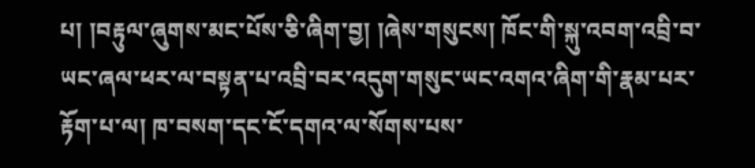པ། །བརྟུལ་ཞུགས་མང་པོས་ཅི་ཞིག་བྱ། །ཞེས་གསུངས། ཁོང་གི་སྐུ་འབག་འབྲི་བ་ཡང་ཞལ་ཕར་ལ་བསྟན་པ་འབྲི་བར་འདུག་གསུང་ཡང་འགའ་ཞིག་གི་རྣམ་པར་རྟོག་པ་ལ། ཁ་བསག་དང་ངོ་དགའ་ལ་སོགས་པས་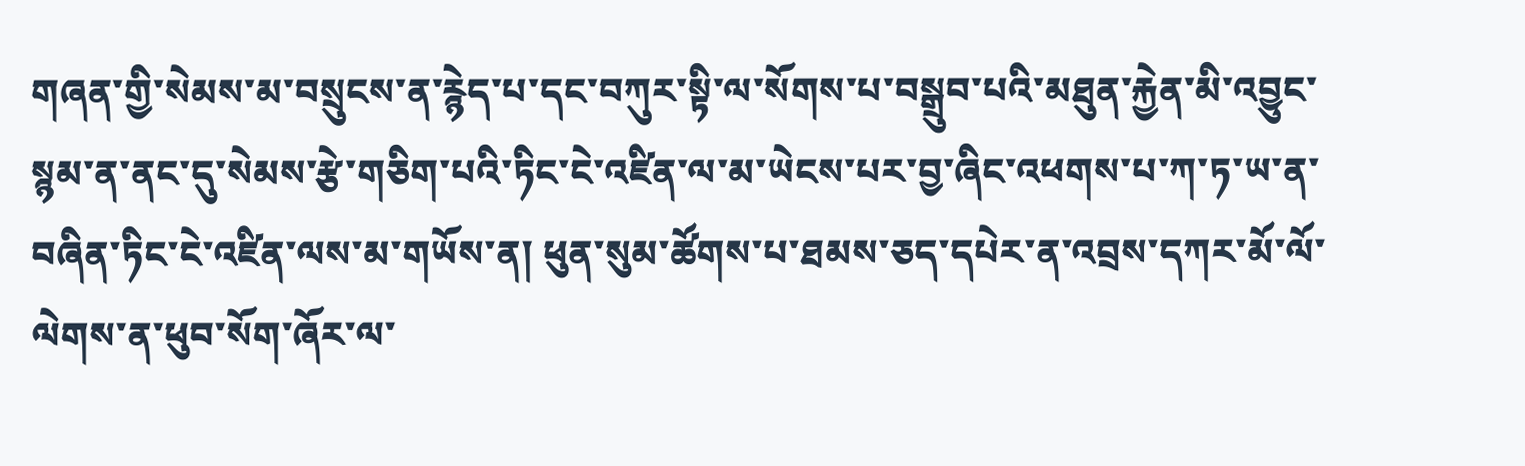གཞན་གྱི་སེམས་མ་བསྲུངས་ན་རྙེད་པ་དང་བཀུར་སྟི་ལ་སོགས་པ་བསྒྲུབ་པའི་མཐུན་རྐྱེན་མི་འབྱུང་སྙམ་ན་ནང་དུ་སེམས་རྩེ་གཅིག་པའི་ཏིང་ངེ་འཛིན་ལ་མ་ཡེངས་པར་བྱ་ཞིང་འཕགས་པ་ཀ་ཏ་ཡ་ན་བཞིན་ཏིང་ངེ་འཛིན་ལས་མ་གཡོས་ན། ཕུན་སུམ་ཚོགས་པ་ཐམས་ཅད་དཔེར་ན་འབྲས་དཀར་མོ་ལོ་ལེགས་ན་ཕུབ་སོག་ཞོར་ལ་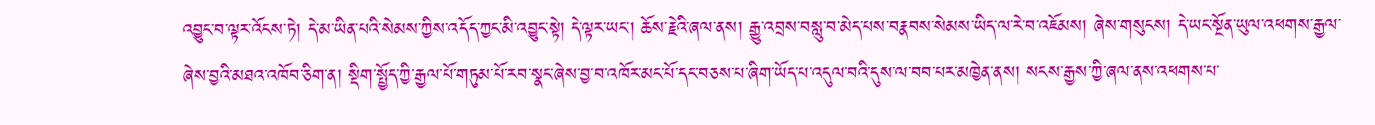འབྱུང་བ་ལྟར་འོངས་ཏེ། དེ་མ་ཡིན་པའི་སེམས་ཀྱིས་འདོད་ཀྱང་མི་འབྱུང་སྟེ། དེ་ལྟར་ཡང་། ཆོས་རྗེའི་ཞལ་ནས། རྒྱུ་འབྲས་བསླུ་བ་མེད་པས་བརྣབས་སེམས་ཡིད་ལ་རེ་བ་འཇོམས། ཞེས་གསུངས། དེ་ཡང་སྔོན་ཡུལ་འཕགས་རྒྱལ་ཞེས་བྱའི་མཐའ་འཁོབ་ཅིག་ན། སྡིག་སྤྱོད་ཀྱི་རྒྱལ་པོ་གཏུམ་པོ་རབ་སྣང་ཞེས་བྱ་བ་འཁོར་མང་པོ་དང་བཅས་པ་ཞིག་ཡོད་པ་འདུལ་བའི་དུས་ལ་བབ་པར་མཁྱེན་ནས། སངས་རྒྱས་ཀྱི་ཞལ་ནས་འཕགས་པ་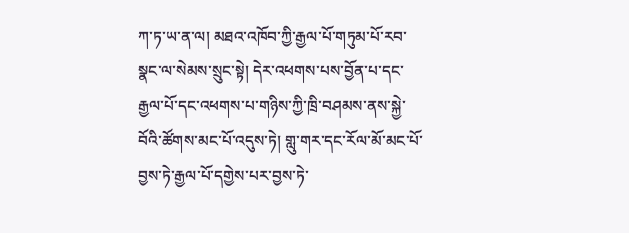ཀ་ཏ་ཡ་ན་ལ། མཐའ་འཁོབ་ཀྱི་རྒྱལ་པོ་གཏུམ་པོ་རབ་སྣང་ལ་སེམས་སྲུང་སྟེ། དེར་འཕགས་པས་བྱོན་པ་དང་རྒྱལ་པོ་དང་འཕགས་པ་གཉིས་ཀྱི་ཁྲི་བཤམས་ནས་སྐྱེ་བོའི་ཚོགས་མང་པོ་འདུས་ཏེ། གླུ་གར་དང་རོལ་མོ་མང་པོ་བྱས་ཏེ་རྒྱལ་པོ་དགྱེས་པར་བྱས་ཏེ་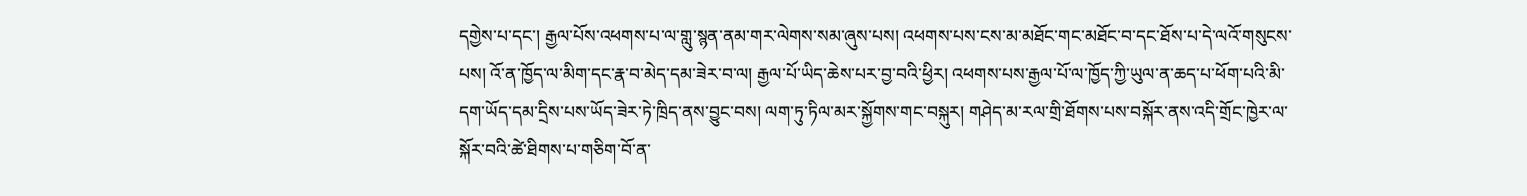དགྱེས་པ་དང་། རྒྱལ་པོས་འཕགས་པ་ལ་གླུ་སྙན་ནམ་གར་ལེགས་སམ་ཞུས་པས། འཕགས་པས་ངས་མ་མཐོང་གང་མཐོང་བ་དང་ཐོས་པ་དེ་ལའོ་གསུངས་པས། འོ་ན་ཁྱོད་ལ་མིག་དང་རྣ་བ་མེད་དམ་ཟེར་བ་ལ། རྒྱལ་པོ་ཡིད་ཆེས་པར་བྱ་བའི་ཕྱིར། འཕགས་པས་རྒྱལ་པོ་ལ་ཁྱོད་ཀྱི་ཡུལ་ན་ཆད་པ་ཕོག་པའི་མི་དག་ཡོད་དམ་དྲིས་པས་ཡོད་ཟེར་ཏེ་ཁྲིད་ནས་བྱུང་བས། ལག་ཏུ་ཏིལ་མར་སྐྱོགས་གང་བསྐུར། གཤེད་མ་རལ་གྲི་ཐོགས་པས་བསྐོར་ནས་འདི་གྲོང་ཁྱེར་ལ་སྐོར་བའི་ཚེ་ཐིགས་པ་གཅིག་བོ་ན་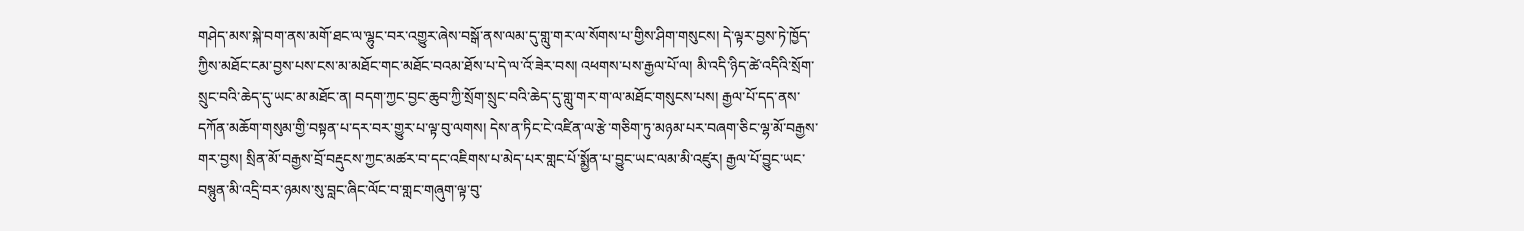གཤེད་མས་སྐེ་བག་ནས་མགོ་ཐང་ལ་ལྷུང་བར་འགྱུར་ཞེས་བསྒོ་ནས་ལམ་དུ་གླུ་གར་ལ་སོགས་པ་གྱིས་ཤིག་གསུངས། དེ་ལྟར་བྱས་ཏེ་ཁྱོད་ཀྱིས་མཐོང་ངམ་བྱས་པས་ངས་མ་མཐོང་གང་མཐོང་བའམ་ཐོས་པ་དེ་ལ་འོ་ཟེར་བས། འཕགས་པས་རྒྱལ་པོ་ལ། མི་འདི་ཉིད་ཚེ་འདིའི་སྲོག་སྲུང་བའི་ཆེད་དུ་ཡང་མ་མཐོང་ན། བདག་ཀྱང་བྱང་ཆུབ་ཀྱི་སྲོག་སྲུང་བའི་ཆེད་དུ་གླུ་གར་ག་ལ་མཐོང་གསུངས་པས། རྒྱལ་པོ་དད་ནས་དཀོན་མཆོག་གསུམ་གྱི་བསྟན་པ་དར་བར་གྱུར་པ་ལྟ་བུ་ལགས། དེས་ན་ཏིང་ངེ་འཛིན་ལ་རྩེ་གཅིག་ཏུ་མཉམ་པར་བཞག་ཅིང་ལྷ་མོ་བརྒྱས་གར་བྱས། སྲིན་མོ་བརྒྱས་བྲོ་བརྡུངས་ཀྱང་མཚར་བ་དང་འཇིགས་པ་མེད་པར་གླང་པོ་སྨྱོན་པ་བྱུང་ཡང་ལམ་མི་འཛུར། རྒྱལ་པོ་བྱུང་ཡང་བསྙུན་མི་འདྲི་བར་ཉམས་སུ་བླང་ཞིང་ལོང་བ་གླང་གཞུག་ལྟ་བུ་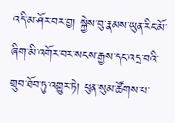འདི་མ་ཤོར་བར་བྱ། སྐྱེས་བུ་རྣམས་ཡུན་རིང་མོ་ཞིག་མི་འགོར་བར་སངས་རྒྱས་དང་འདྲ་བའི་གྲུབ་ཐོབ་ཏུ་འགྱུར་ཏེ། ཕུན་སུམ་ཚོགས་པ་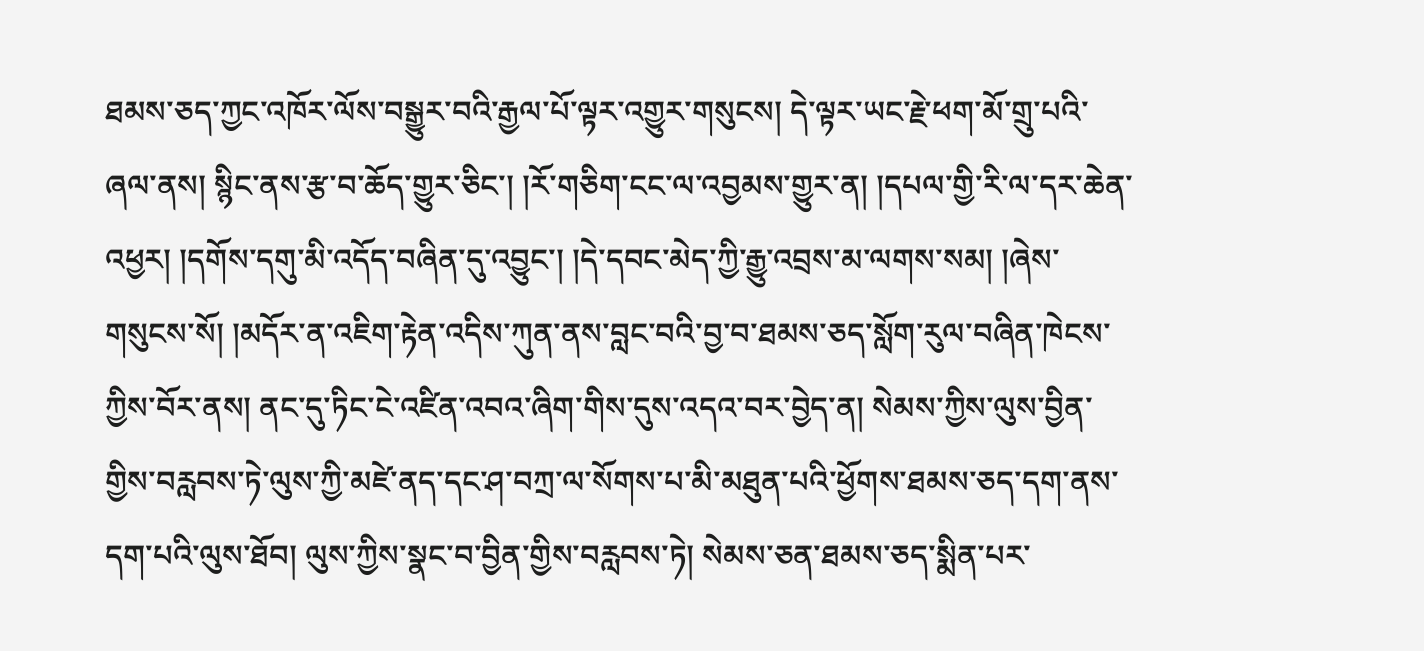ཐམས་ཅད་ཀྱང་འཁོར་ལོས་བསྒྱུར་བའི་རྒྱལ་པོ་ལྟར་འགྱུར་གསུངས། དེ་ལྟར་ཡང་རྗེ་ཕག་མོ་གྲུ་པའི་ཞལ་ནས། སྙིང་ནས་རྩ་བ་ཆོད་གྱུར་ཅིང་། །རོ་གཅིག་ངང་ལ་འབྱམས་གྱུར་ན། །དཔལ་གྱི་རི་ལ་དར་ཆེན་འཕྱར། །དགོས་དགུ་མི་འདོད་བཞིན་དུ་འབྱུང་། །དེ་དབང་མེད་ཀྱི་རྒྱུ་འབྲས་མ་ལགས་སམ། །ཞེས་གསུངས་སོ། །མདོར་ན་འཇིག་རྟེན་འདིས་ཀུན་ནས་བླང་བའི་བྱ་བ་ཐམས་ཅད་སློག་རུལ་བཞིན་ཁེངས་ཀྱིས་བོར་ནས། ནང་དུ་ཏིང་ངེ་འཛིན་འབའ་ཞིག་གིས་དུས་འདའ་བར་བྱེད་ན། སེམས་ཀྱིས་ལུས་བྱིན་གྱིས་བརླབས་ཏེ་ལུས་ཀྱི་མཛེ་ནད་དང་ཤ་བཀྲ་ལ་སོགས་པ་མི་མཐུན་པའི་ཕྱོགས་ཐམས་ཅད་དག་ནས་དག་པའི་ལུས་ཐོབ། ལུས་ཀྱིས་སྣང་བ་བྱིན་གྱིས་བརླབས་ཏེ། སེམས་ཅན་ཐམས་ཅད་སྨིན་པར་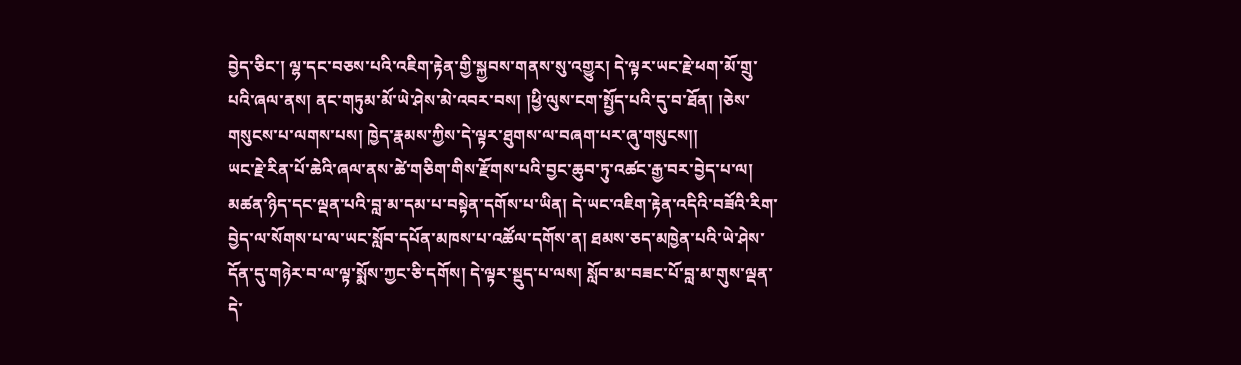བྱེད་ཅིང་། ལྷ་དང་བཅས་པའི་འཇིག་རྟེན་གྱི་སྐྱབས་གནས་སུ་འགྱུར། དེ་ལྟར་ཡང་རྗེ་ཕག་མོ་གྲུ་པའི་ཞལ་ནས། ནང་གཏུམ་མོ་ཡེ་ཤེས་མེ་འབར་བས། །ཕྱི་ལུས་ངག་སྤྱོད་པའི་དུ་བ་ཐོན། །ཅེས་གསུངས་པ་ལགས་པས། ཁྱེད་རྣམས་ཀྱིས་དེ་ལྟར་ཐུགས་ལ་བཞག་པར་ཞུ་གསུངས།།
ཡང་རྗེ་རིན་པོ་ཆེའི་ཞལ་ནས་ཚེ་གཅིག་གིས་རྫོགས་པའི་བྱང་ཆུབ་ཏུ་འཚང་རྒྱ་བར་བྱེད་པ་ལ། མཚན་ཉིད་དང་ལྡན་པའི་བླ་མ་དམ་པ་བསྟེན་དགོས་པ་ཡིན། དེ་ཡང་འཇིག་རྟེན་འདིའི་བཟོའི་རིག་བྱེད་ལ་སོགས་པ་ལ་ཡང་སློབ་དཔོན་མཁས་པ་འཚོལ་དགོས་ན། ཐམས་ཅད་མཁྱེན་པའི་ཡེ་ཤེས་དོན་དུ་གཉེར་བ་ལ་ལྟ་སྨོས་ཀྱང་ཅི་དགོས། དེ་ལྟར་སྡུད་པ་ལས། སློབ་མ་བཟང་པོ་བླ་མ་གུས་ལྡན་དེ་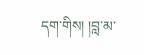དག་གིས། །བླ་མ་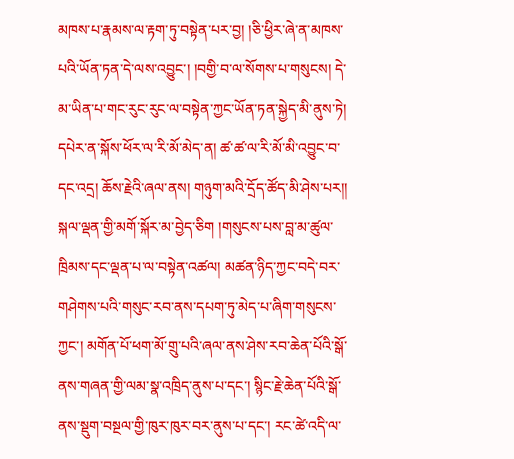མཁས་པ་རྣམས་ལ་རྟག་ཏུ་བསྟེན་པར་བྱ། །ཅི་ཕྱིར་ཞེ་ན་མཁས་པའི་ཡོན་ཏན་དེ་ལས་འབྱུང་། །བགྱི་བ་ལ་སོགས་པ་གསུངས། དེ་མ་ཡིན་པ་གང་རུང་རུང་ལ་བསྟེན་ཀྱང་ཡོན་ཏན་སྐྱེད་མི་ནུས་ཏེ། དཔེར་ན་སྐོས་ཕོར་ལ་རི་མོ་མེད་ན། ཚ་ཚ་ལ་རི་མོ་མི་འབྱུང་བ་དང་འདྲ། ཆོས་རྗེའི་ཞལ་ནས། གཉུག་མའི་དྲོད་ཚོད་མི་ཤེས་པར།། སྐལ་ལྡན་གྱི་མགོ་སྐོར་མ་བྱེད་ཅིག །གསུངས་པས་བླ་མ་ཚུལ་ཁྲིམས་དང་ལྡན་པ་ལ་བསྟེན་འཚལ། མཚན་ཉིད་ཀྱང་བདེ་བར་གཤེགས་པའི་གསུང་རབ་ནས་དཔག་ཏུ་མེད་པ་ཞིག་གསུངས་ཀྱང་། མགོན་པོ་ཕག་མོ་གྲུ་པའི་ཞལ་ནས་ཤེས་རབ་ཆེན་པོའི་སྒོ་ནས་གཞན་གྱི་ལམ་སྣ་འཁྲིད་ནུས་པ་དང་། སྙིང་རྗེ་ཆེན་པོའི་སྒོ་ནས་སྡུག་བསྔལ་གྱི་ཁུར་ཁུར་བར་ནུས་པ་དང་། རང་ཚེ་འདི་ལ་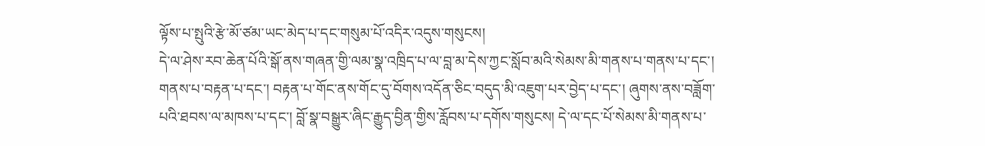ལྟོས་པ་སྤུའི་རྩེ་མོ་ཙམ་ཡང་མེད་པ་དང་གསུམ་པོ་འདིར་འདུས་གསུངས།
དེ་ལ་ཤེས་རབ་ཆེན་པོའི་སྒོ་ནས་གཞན་གྱི་ལམ་སྣ་འཁྲིད་པ་ལ་བླ་མ་དེས་ཀྱང་སློབ་མའི་སེམས་མི་གནས་པ་གནས་པ་དང་། གནས་པ་བརྟན་པ་དང་། བརྟན་པ་གོང་ནས་གོང་དུ་བོགས་འདོན་ཅིང་བདུད་མི་འཇུག་པར་བྱེད་པ་དང་། ཞུགས་ནས་བཟློག་པའི་ཐབས་ལ་མཁས་པ་དང་། བློ་སྣ་བསྒྱུར་ཞིང་རྒྱུད་བྱིན་གྱིས་རློབས་པ་དགོས་གསུངས། དེ་ལ་དང་པོ་སེམས་མི་གནས་པ་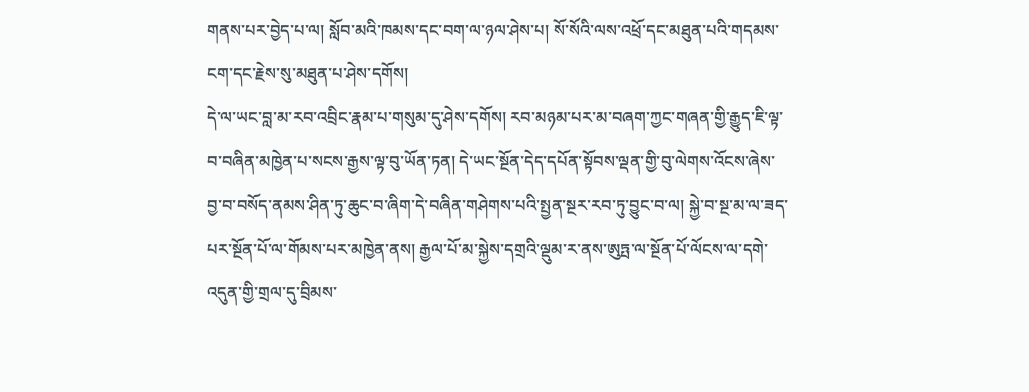གནས་པར་བྱེད་པ་ལ། སློབ་མའི་ཁམས་དང་བག་ལ་ཉལ་ཤེས་པ། སོ་སོའི་ལས་འཕྲོ་དང་མཐུན་པའི་གདམས་ངག་དང་རྗེས་སུ་མཐུན་པ་ཤེས་དགོས།
དེ་ལ་ཡང་བླ་མ་རབ་འབྲིང་རྣམ་པ་གསུམ་དུ་ཤེས་དགོས། རབ་མཉམ་པར་མ་བཞག་ཀྱང་གཞན་གྱི་རྒྱུད་ཇི་ལྟ་བ་བཞིན་མཁྱེན་པ་སངས་རྒྱས་ལྟ་བུ་ཡོན་ཏན། དེ་ཡང་སྔོན་དེད་དཔོན་སྟོབས་ལྡན་གྱི་བུ་ལེགས་འོངས་ཞེས་བྱ་བ་བསོད་ནམས་ཤིན་ཏུ་ཆུང་བ་ཞིག་དེ་བཞིན་གཤེགས་པའི་སྤྱན་སྔར་རབ་ཏུ་བྱུང་བ་ལ། སྐྱེ་བ་སྔ་མ་ལ་ཟད་པར་སྔོན་པོ་ལ་གོམས་པར་མཁྱེན་ནས། རྒྱལ་པོ་མ་སྐྱེས་དགྲའི་ལྡུམ་ར་ནས་ཨུཏྤ་ལ་སྔོན་པོ་ལོངས་ལ་དགེ་འདུན་གྱི་གྲལ་དུ་བྲིམས་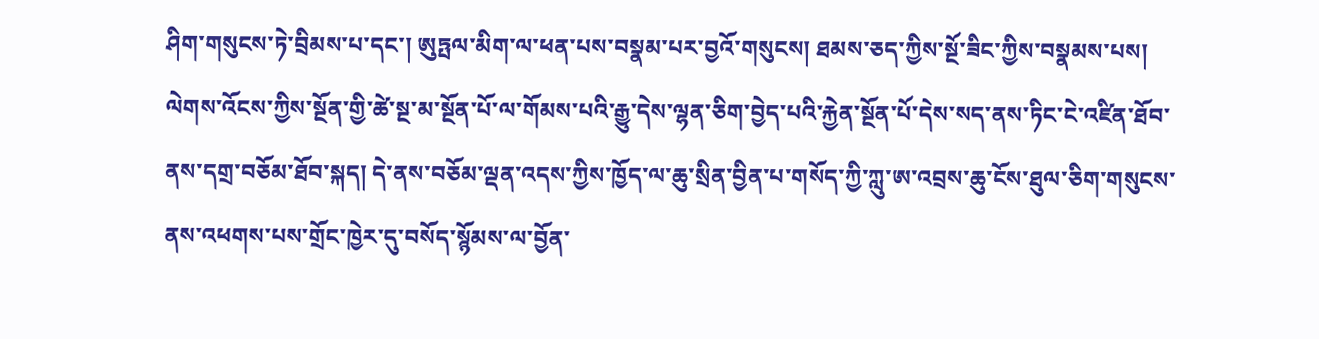ཤིག་གསུངས་ཏེ་བྲིམས་པ་དང་། ཨུཏྤལ་མིག་ལ་ཕན་པས་བསྣམ་པར་བྱའོ་གསུངས། ཐམས་ཅད་ཀྱིས་སྔོ་ཟིང་ཀྱིས་བསྣམས་པས། ལེགས་འོངས་ཀྱིས་སྔོན་གྱི་ཚེ་སྔ་མ་སྔོན་པོ་ལ་གོམས་པའི་རྒྱུ་དེས་ལྷན་ཅིག་བྱེད་པའི་རྐྱེན་སྔོན་པོ་དེས་སད་ནས་ཏིང་ངེ་འཛིན་ཐོབ་ནས་དགྲ་བཅོམ་ཐོབ་སྐད། དེ་ནས་བཅོམ་ལྡན་འདས་ཀྱིས་ཁྱོད་ལ་ཆུ་སྲིན་བྱིན་པ་གསོད་ཀྱི་ཀླུ་ཨ་འབྲས་ཆུ་ངོས་ཐུལ་ཅིག་གསུངས་ནས་འཕགས་པས་གྲོང་ཁྱེར་དུ་བསོད་སྙོམས་ལ་བྱོན་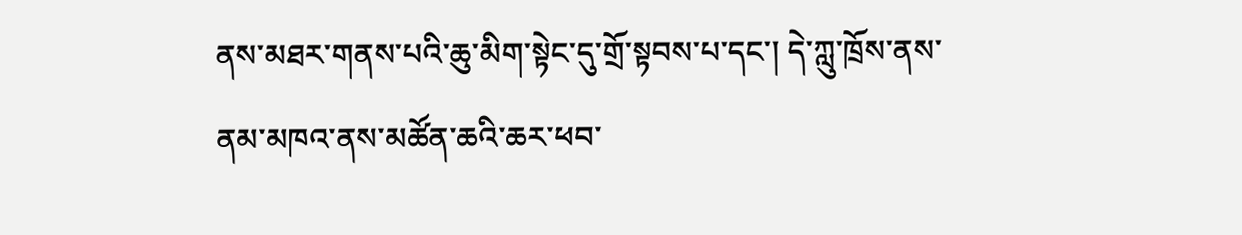ནས་མཐར་གནས་པའི་ཆུ་མིག་སྟེང་དུ་གྲོ་སྟབས་པ་དང་། དེ་ཀླུ་ཁྲོས་ནས་ནམ་མཁའ་ནས་མཚོན་ཆའི་ཆར་ཕབ་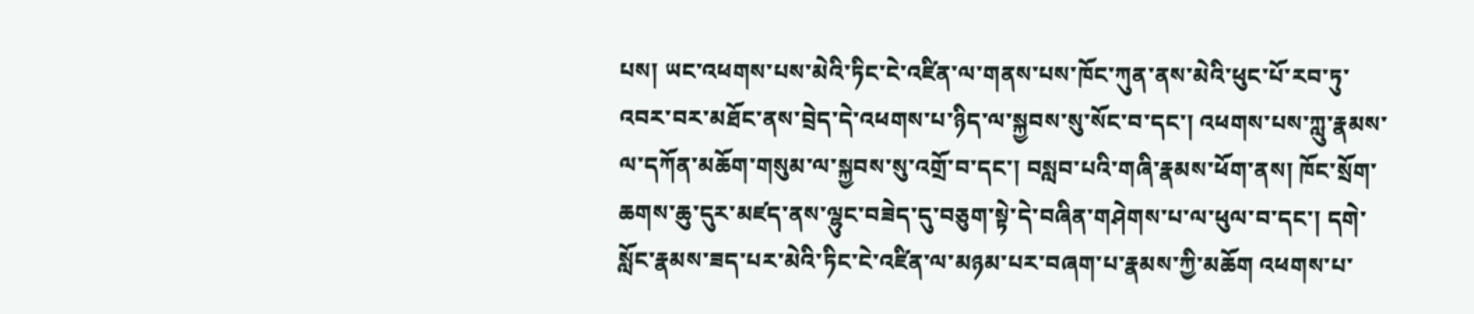པས། ཡང་འཕགས་པས་མེའི་ཏིང་ངེ་འཛིན་ལ་གནས་པས་ཁོང་ཀུན་ནས་མེའི་ཕུང་པོ་རབ་ཏུ་འབར་བར་མཐོང་ནས་བྲེད་དེ་འཕགས་པ་ཉིད་ལ་སྐྱབས་སུ་སོང་བ་དང་། འཕགས་པས་ཀླུ་རྣམས་ལ་དཀོན་མཆོག་གསུམ་ལ་སྐྱབས་སུ་འགྲོ་བ་དང་། བསླབ་པའི་གཞི་རྣམས་ཕོག་ནས། ཁོང་སྲོག་ཆགས་ཆུ་དུར་མཛད་ནས་ལྷུང་བཟེད་དུ་བཅུག་སྟེ་དེ་བཞིན་གཤེགས་པ་ལ་ཕུལ་བ་དང་། དགེ་སློང་རྣམས་ཟད་པར་མེའི་ཏིང་ངེ་འཛིན་ལ་མཉམ་པར་བཞག་པ་རྣམས་ཀྱི་མཆོག འཕགས་པ་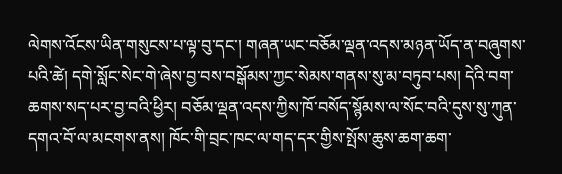ལེགས་འོངས་ཡིན་གསུངས་པ་ལྟ་བུ་དང་། གཞན་ཡང་བཅོམ་ལྡན་འདས་མཉན་ཡོད་ན་བཞུགས་པའི་ཚེ། དགེ་སློང་སེང་གེ་ཞེས་བྱ་བས་བསྒོམས་ཀྱང་སེམས་གནས་སུ་མ་བཏུབ་པས། དེའི་བག་ཆགས་སད་པར་བྱ་བའི་ཕྱིར། བཅོམ་ལྡན་འདས་ཀྱིས་ཁོ་བསོད་སྙོམས་ལ་སོང་བའི་དུས་སུ་ཀུན་དགའ་བོ་ལ་མངགས་ནས། ཁོང་གི་བྲང་ཁང་ལ་གད་དར་གྱིས་སྤོས་ཆུས་ཆག་ཆག་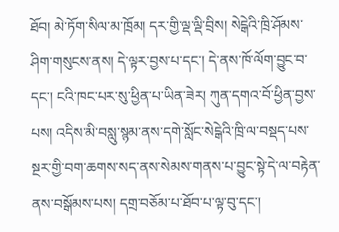ཐོབ། མེ་ཏོག་སིལ་མ་ཁྲོམ། དར་གྱི་ལྡ་ལྡི་བྲིས། སེངྒེའི་ཁྲི་ཤོམས་ཤིག་གསུངས་ནས། དེ་ལྟར་བྱས་པ་དང་། དེ་ནས་ཁོ་ལོག་བྱུང་བ་དང་། ངའི་ཁང་པར་སུ་ཕྱིན་པ་ཡིན་ཟེར། ཀུན་དགའ་བོ་ཕྱིན་བྱས་པས། འདིས་མི་བསླུ་སྙམ་ནས་དགེ་སློང་སེངྒེའི་ཁྲི་ལ་བསྡད་པས་སྔར་གྱི་བག་ཆགས་སད་ནས་སེམས་གནས་པ་བྱུང་སྟེ་དེ་ལ་བརྟེན་ནས་བསྒོམས་པས། དགྲ་བཅོམ་པ་ཐོབ་པ་ལྟ་བུ་དང་།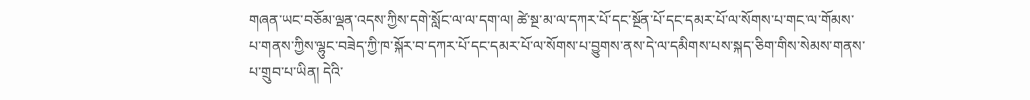གཞན་ཡང་བཅོམ་ལྡན་འདས་ཀྱིས་དགེ་སློང་ལ་ལ་དག་ལ། ཚེ་སྔ་མ་ལ་དཀར་པོ་དང་སྔོན་པོ་དང་དམར་པོ་ལ་སོགས་པ་གང་ལ་གོམས་པ་གནས་ཀྱིས་ལྷུང་བཟེད་ཀྱི་ཁ་སྐོར་བ་དཀར་པོ་དང་དམར་པོ་ལ་སོགས་པ་བྱུགས་ནས་དེ་ལ་དམིགས་པས་སྐད་ཅིག་གིས་སེམས་གནས་པ་གྲུབ་པ་ཡིན། དེའི་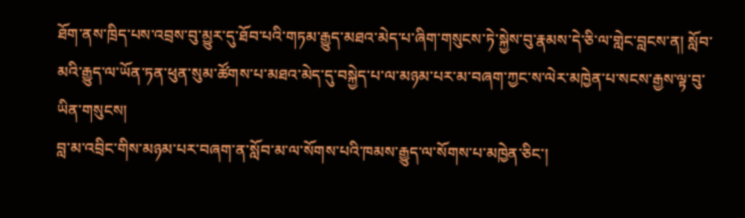ཐོག་ནས་ཁྲིད་པས་འབྲས་བུ་མྱུར་དུ་ཐོབ་པའི་གཏམ་རྒྱུད་མཐའ་མེད་པ་ཞིག་གསུངས་ཏེ་སྐྱེས་བུ་རྣམས་དེ་ཅི་ལ་གླེང་བླངས་ན། སློབ་མའི་རྒྱུད་ལ་ཡོན་ཏན་ཕུན་སུམ་ཚོགས་པ་མཐའ་མེད་དུ་བསྐྱེད་པ་ལ་མཉམ་པར་མ་བཞག་ཀྱང་ས་ལེར་མཁྱེན་པ་སངས་རྒྱས་ལྟ་བུ་ཡིན་གསུངས།
བླ་མ་འབྲིང་གིས་མཉམ་པར་བཞག་ན་སློབ་མ་ལ་སོགས་པའི་ཁམས་རྒྱུད་ལ་སོགས་པ་མཁྱེན་ཅིང་།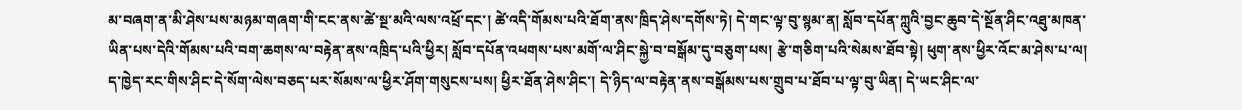མ་བཞག་ན་མི་ཤེས་པས་མཉམ་གཞག་གི་ངང་ནས་ཚེ་སྔ་མའི་ལས་འཕྲོ་དང་། ཚེ་འདི་གོམས་པའི་ཐོག་ནས་ཁྲིད་ཤེས་དགོས་ཏེ། དེ་གང་ལྟ་བུ་སྙམ་ན། སློབ་དཔོན་ཀླུའི་བྱང་ཆུབ་དེ་སྔོན་ཤིང་འཐུ་མཁན་ཡིན་པས་དེའི་གོམས་པའི་བག་ཆགས་ལ་བརྟེན་ནས་འཁྲིད་པའི་ཕྱིར། སློབ་དཔོན་འཕགས་པས་མགོ་ལ་ཤིང་སྐྱེ་བ་བསྒོམ་དུ་བཅུག་པས། རྩེ་གཅིག་པའི་སེམས་ཐོབ་སྟེ། ཕུག་ནས་ཕྱིར་འོང་མ་ཤེས་པ་ལ། ད་ཁྱེད་རང་གིས་ཤིང་དེ་སོག་ལེས་བཅད་པར་སོམས་ལ་ཕྱིར་ཤོག་གསུངས་པས། ཕྱིར་ཐོན་ཤེས་ཤིང་། དེ་ཉིད་ལ་བརྟེན་ནས་བསྒོམས་པས་གྲུབ་པ་ཐོབ་པ་ལྟ་བུ་ཡིན། དེ་ཡང་ཤིང་ལ་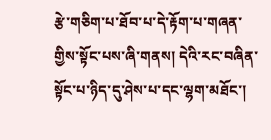རྩེ་གཅིག་པ་ཐོབ་པ་དེ་རྟོག་པ་གཞན་གྱིས་སྟོང་པས་ཞི་གནས། དེའི་རང་བཞིན་སྟོང་པ་ཉིད་དུ་ཤེས་པ་དང་ལྷག་མཐོང་།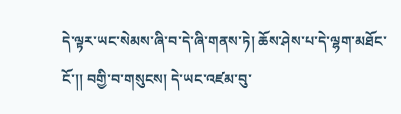དེ་ལྟར་ཡང་སེམས་ཞི་བ་དེ་ཞི་གནས་ཏེ། ཆོས་ཤེས་པ་དེ་ལྷག་མཐོང་ངོ་།། བགྱི་བ་གསུངས། དེ་ཡང་འཛམ་བུ་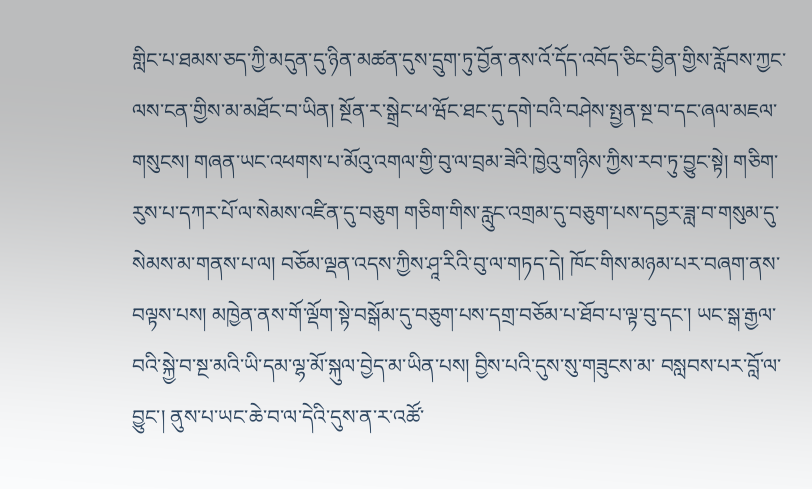གླིང་པ་ཐམས་ཅད་ཀྱི་མདུན་དུ་ཉིན་མཚན་དུས་དྲུག་ཏུ་བྱོན་ནས་འོ་དོད་འབོད་ཅིང་བྱིན་གྱིས་རློབས་ཀྱང་ལས་ངན་གྱིས་མ་མཐོང་བ་ཡིན། སྔོན་ར་སྒྲེང་ཕ་ཝོང་ཐང་དུ་དགེ་བའི་བཤེས་སྤྱན་སྔ་བ་དང་ཞལ་མཇལ་གསུངས། གཞན་ཡང་འཕགས་པ་མོའུ་འགལ་གྱི་བུ་ལ་བྲམ་ཟེའི་ཁྱེའུ་གཉིས་ཀྱིས་རབ་ཏུ་བྱུང་སྟེ། གཅིག་རུས་པ་དཀར་པོ་ལ་སེམས་འཛིན་དུ་བཅུག གཅིག་གིས་རླུང་འགྲམ་དུ་བཅུག་པས་དབྱར་ཟླ་བ་གསུམ་དུ་སེམས་མ་གནས་པ་ལ། བཅོམ་ལྡན་འདས་ཀྱིས་ཤཱ་རིའི་བུ་ལ་གཏད་དེ། ཁོང་གིས་མཉམ་པར་བཞག་ནས་བལྟས་པས། མཁྱེན་ནས་གོ་ལྡོག་སྟེ་བསྒོམ་དུ་བཅུག་པས་དགྲ་བཅོམ་པ་ཐོབ་པ་ལྟ་བུ་དང་། ཡང་སྒ་རྒྱལ་བའི་སྐྱེ་བ་སྔ་མའི་ཡི་དམ་ལྷ་མོ་སྐུལ་བྱེད་མ་ཡིན་པས། བྱིས་པའི་དུས་སུ་གཟུངས་མ་ བསླབས་པར་བློ་ལ་བྱུང་། ནུས་པ་ཡང་ཆེ་བ་ལ་དེའི་དུས་ན་ར་འཚོ་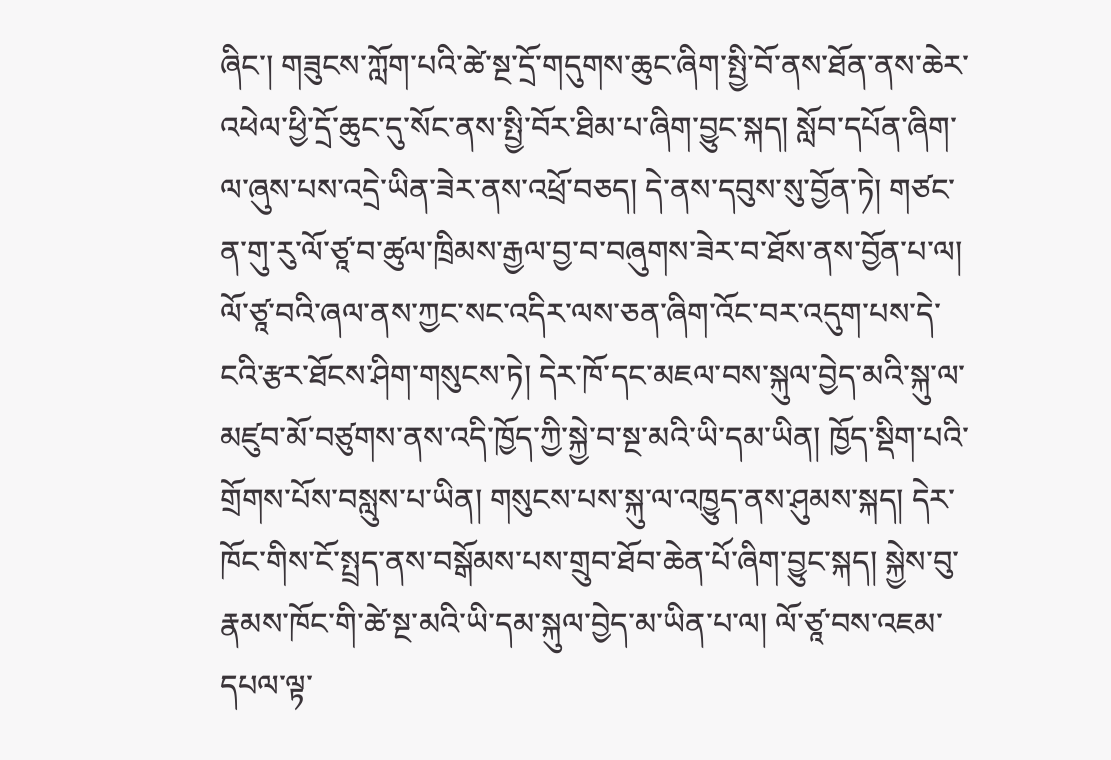ཞིང་། གཟུངས་ཀློག་པའི་ཚེ་སྔ་དྲོ་གདུགས་ཆུང་ཞིག་སྤྱི་བོ་ནས་ཐོན་ནས་ཆེར་འཕེལ་ཕྱི་དྲོ་ཆུང་དུ་སོང་ནས་སྤྱི་བོར་ཐིམ་པ་ཞིག་བྱུང་སྐད། སློབ་དཔོན་ཞིག་ལ་ཞུས་པས་འདྲེ་ཡིན་ཟེར་ནས་འཕྲོ་བཅད། དེ་ནས་དབུས་སུ་བྱོན་ཏེ། གཙང་ན་གུ་རུ་ལོ་ཙཱ་བ་ཚུལ་ཁྲིམས་རྒྱལ་བྱ་བ་བཞུགས་ཟེར་བ་ཐོས་ནས་བྱོན་པ་ལ། ལོ་ཙཱ་བའི་ཞལ་ནས་ཀྱང་སང་འདིར་ལས་ཅན་ཞིག་འོང་བར་འདུག་པས་དེ་ངའི་རྩར་ཐོངས་ཤིག་གསུངས་ཏེ། དེར་ཁོ་དང་མཇལ་བས་སྐུལ་བྱེད་མའི་སྐུ་ལ་མཛུབ་མོ་བཙུགས་ནས་འདི་ཁྱོད་ཀྱི་སྐྱེ་བ་སྔ་མའི་ཡི་དམ་ཡིན། ཁྱོད་སྡིག་པའི་གྲོགས་པོས་བསླུས་པ་ཡིན། གསུངས་པས་སྐུ་ལ་འཁྱུད་ནས་ཤུམས་སྐད། དེར་ཁོང་གིས་ངོ་སྤྲད་ནས་བསྒོམས་པས་གྲུབ་ཐོབ་ཆེན་པོ་ཞིག་བྱུང་སྐད། སྐྱེས་བུ་རྣམས་ཁོང་གི་ཚེ་སྔ་མའི་ཡི་དམ་སྐུལ་བྱེད་མ་ཡིན་པ་ལ། ལོ་ཙཱ་བས་འཇམ་དཔལ་ལྟ་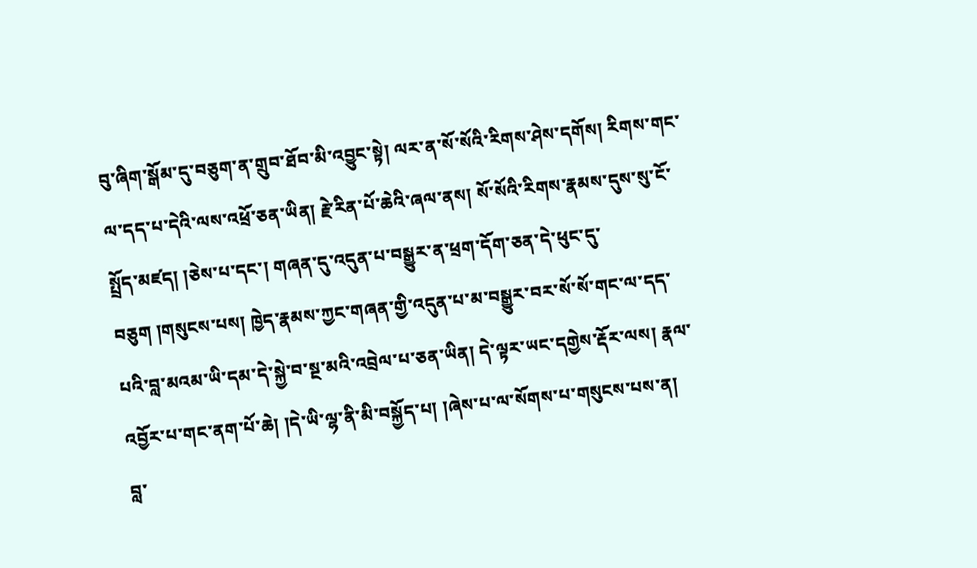བུ་ཞིག་སྒོམ་དུ་བཅུག་ན་གྲུབ་ཐོབ་མི་འབྱུང་སྟེ། ལར་ན་སོ་སོའི་རིགས་ཤེས་དགོས། རིགས་གང་ལ་དད་པ་དེའི་ལས་འཕྲོ་ཅན་ཡིན། རྗེ་རིན་པོ་ཆེའི་ཞལ་ནས། སོ་སོའི་རིགས་རྣམས་དུས་སུ་ངོ་སྤྲོད་མཛད། །ཅེས་པ་དང་། གཞན་དུ་འདུན་པ་བསྒྱུར་ན་ཕྲག་དོག་ཅན་དེ་ཕུང་དུ་བཅུག །གསུངས་པས། ཁྱེད་རྣམས་ཀྱང་གཞན་གྱི་འདུན་པ་མ་བསྒྱུར་བར་སོ་སོ་གང་ལ་དད་པའི་བླ་མའམ་ཡི་དམ་དེ་སྐྱེ་བ་སྔ་མའི་འབྲེལ་པ་ཅན་ཡིན། དེ་ལྟར་ཡང་དགྱེས་རྡོར་ལས། རྣལ་འབྱོར་པ་གང་ནག་པོ་ཆེ། །དེ་ཡི་ལྷ་ནི་མི་བསྐྱོད་པ། །ཞེས་པ་ལ་སོགས་པ་གསུངས་པས་ན།
བླ་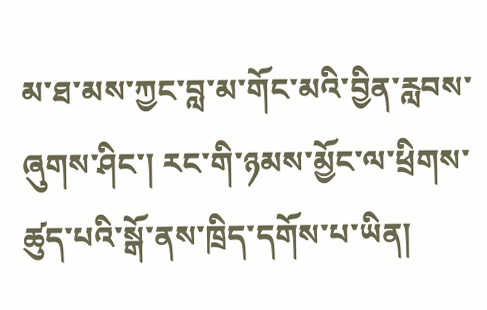མ་ཐ་མས་ཀྱང་བླ་མ་གོང་མའི་བྱིན་རླབས་ཞུགས་ཤིང་། རང་གི་ཉམས་མྱོང་ལ་ཕྲིགས་ཚུད་པའི་སྒོ་ནས་ཁྲིད་དགོས་པ་ཡིན།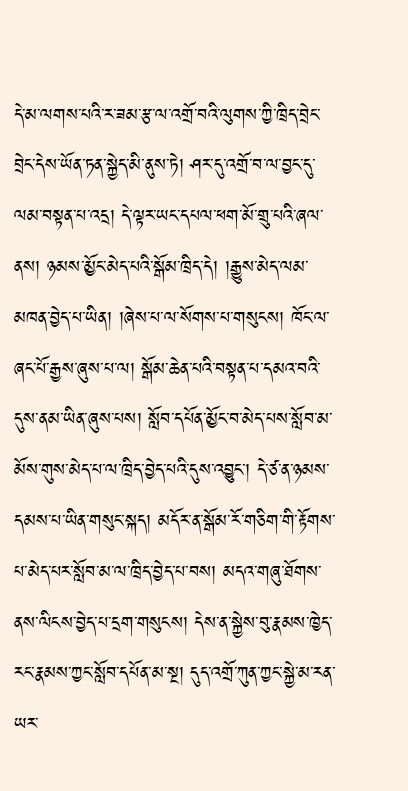དེ་མ་ལགས་པའི་ར་ཟམ་རྩ་ལ་འགྲོ་བའི་ལུགས་ཀྱི་ཁྲིད་བྲེང་བྲེང་དེས་ཡོན་ཏན་སྐྱེད་མི་ནུས་ཏེ། ཤར་དུ་འགྲོ་བ་ལ་བྱང་དུ་ལམ་བསྟན་པ་འདྲ། དེ་ལྟར་ཡང་དཔལ་ཕག་མོ་གྲུ་པའི་ཞལ་ནས། ཉམས་མྱོང་མེད་པའི་སྒོམ་ཁྲིད་དེ། །རྒྱུས་མེད་ལམ་མཁན་བྱེད་པ་ཡིན། །ཞེས་པ་ལ་སོགས་པ་གསུངས། ཁོང་ལ་ཞང་པོ་རྒྱས་ཞུས་པ་ལ། སྒོམ་ཆེན་པའི་བསྟན་པ་དམའ་བའི་དུས་ནམ་ཡིན་ཞུས་པས། སློབ་དཔོན་མྱོང་བ་མེད་པས་སློབ་མ་མོས་གུས་མེད་པ་ལ་ཁྲིད་བྱེད་པའི་དུས་འབྱུང་། དེ་ཙ་ན་ཉམས་དམས་པ་ཡིན་གསུང་སྐད། མདོར་ན་སྒོམ་རོ་གཅིག་གི་རྟོགས་པ་མེད་པར་སློབ་མ་ལ་ཁྲིད་བྱེད་པ་བས། མདའ་གཞུ་ཐོགས་ནས་ལིངས་བྱེད་པ་དྲག་གསུངས། དེས་ན་སྐྱེས་བུ་རྣམས་ཁྱེད་རང་རྣམས་ཀྱང་སློབ་དཔོན་མ་སྔ། དུད་འགྲོ་ཀུན་ཀྱང་སྐྱེ་མ་རན་ཡར་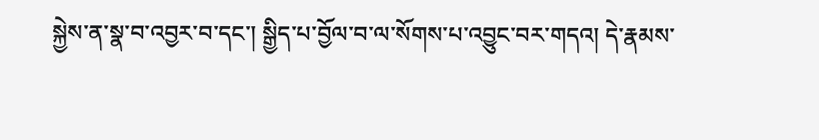སྐྱེས་ན་སྣ་བ་འབྱར་བ་དང་། སྒྱིད་པ་བྱོལ་བ་ལ་སོགས་པ་འབྱུང་བར་གདའ། དེ་རྣམས་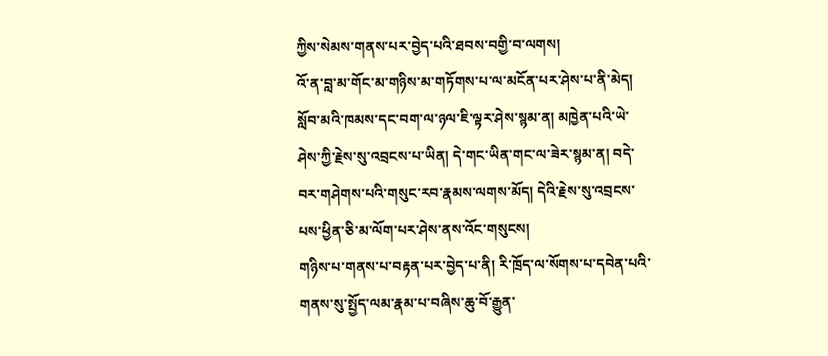ཀྱིས་སེམས་གནས་པར་བྱེད་པའི་ཐབས་བགྱི་བ་ལགས།
འོ་ན་བླ་མ་གོང་མ་གཉིས་མ་གཏོགས་པ་ལ་མངོན་པར་ཤེས་པ་ནི་མེད། སློབ་མའི་ཁམས་དང་བག་ལ་ཉལ་ཇི་ལྟར་ཤེས་སྙམ་ན། མཁྱེན་པའི་ཡེ་ཤེས་ཀྱི་རྗེས་སུ་འབྲངས་པ་ཡིན། དེ་གང་ཡིན་གང་ལ་ཟེར་སྙམ་ན། བདེ་བར་གཤེགས་པའི་གསུང་རབ་རྣམས་ལགས་མོད། དེའི་རྗེས་སུ་འབྲངས་པས་ཕྱིན་ཅི་མ་ལོག་པར་ཤེས་ནས་འོང་གསུངས།
གཉིས་པ་གནས་པ་བརྟན་པར་བྱེད་པ་ནི། རི་ཁྲོད་ལ་སོགས་པ་དབེན་པའི་གནས་སུ་སྤྱོད་ལམ་རྣམ་པ་བཞིས་ཆུ་བོ་རྒྱུན་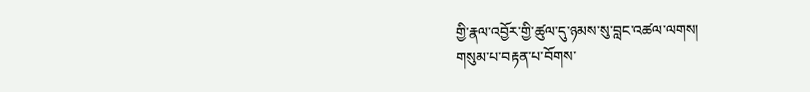གྱི་རྣལ་འབྱོར་གྱི་ཚུལ་དུ་ཉམས་སུ་བླང་འཚལ་ལགས།
གསུམ་པ་བརྟན་པ་བོགས་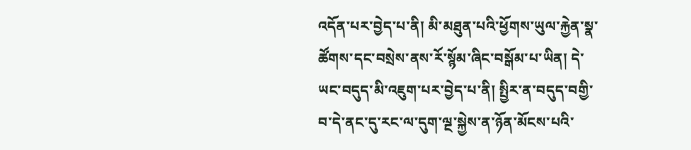འདོན་པར་བྱེད་པ་ནི། མི་མཐུན་པའི་ཕྱོགས་ཡུལ་རྐྱེན་སྣ་ཚོགས་དང་བསྲེས་ནས་རོ་སྙོམ་ཞིང་བསྒོམ་པ་ཡིན། དེ་ཡང་བདུད་མི་འཇུག་པར་བྱེད་པ་ནི། སྤྱིར་ན་བདུད་བགྱི་བ་དེ་ནང་དུ་རང་ལ་དུག་ལྔ་སྐྱེས་ན་ཉོན་མོངས་པའི་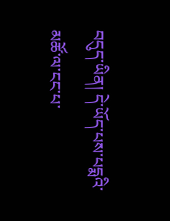བདུད་ཡིན། དེ་ཡོད་པས་པདྨའི་མཚོ་ལ་ངང་པ་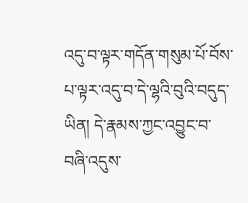འདུ་བ་ལྟར་གདོན་གསུམ་པོ་བོས་པ་ལྟར་འདུ་བ་དེ་ལྷའི་བུའི་བདུད་ཡིན། དེ་རྣམས་ཀྱང་འབྱུང་བ་བཞི་འདུས་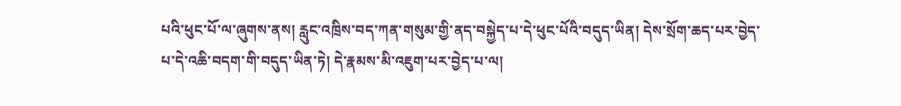པའི་ཕུང་པོ་ལ་ཞུགས་ནས། རླུང་འཁྲིས་བད་ཀན་གསུམ་གྱི་ནད་བསྐྱེད་པ་དེ་ཕུང་པོའི་བདུད་ཡིན། དེས་སྲོག་ཆད་པར་བྱེད་པ་དེ་འཆི་བདག་གི་བདུད་ཡིན་ཏེ། དེ་རྣམས་མི་འཇུག་པར་བྱེད་པ་ལ།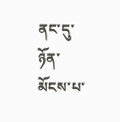ནང་དུ་ཉོན་མོངས་པ་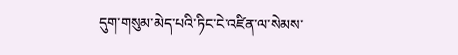དུག་གསུམ་མེད་པའི་ཏིང་ངེ་འཛིན་ལ་སེམས་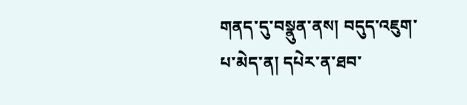གནད་དུ་བསྣུན་ནས། བདུད་འཇུག་པ་མེད་ན། དཔེར་ན་ཐབ་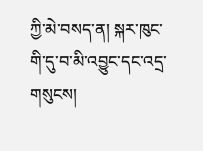ཀྱི་མེ་བསད་ན། སྐར་ཁུང་གི་དུ་བ་མི་འབྱུང་དང་འདྲ་གསུངས།